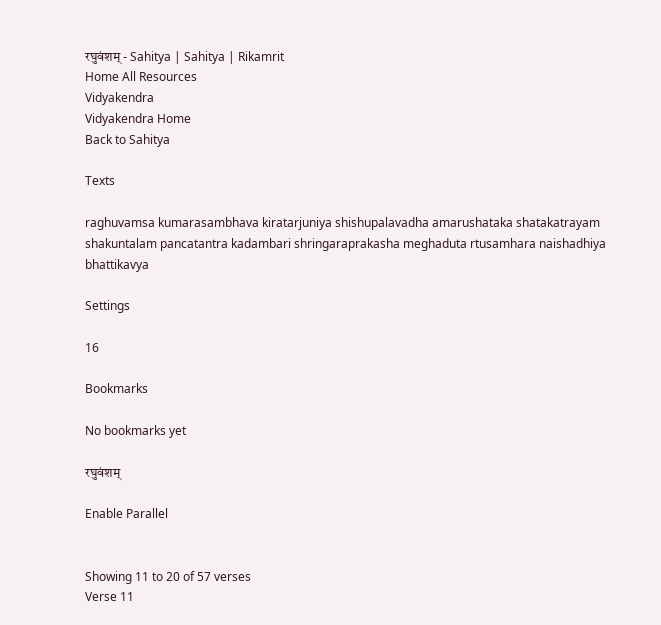रघुवंशम् - Sahitya | Sahitya | Rikamrit
Home All Resources
Vidyakendra
Vidyakendra Home
Back to Sahitya

Texts

raghuvamsa kumarasambhava kiratarjuniya shishupalavadha amarushataka shatakatrayam shakuntalam pancatantra kadambari shringaraprakasha meghaduta rtusamhara naishadhiya bhattikavya

Settings

16

Bookmarks

No bookmarks yet

रघुवंशम्

Enable Parallel


Showing 11 to 20 of 57 verses
Verse 11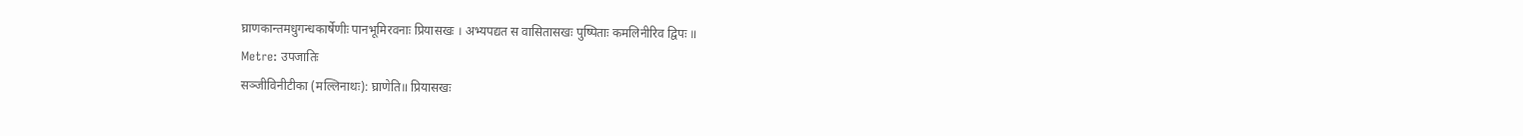घ्राणकान्तमधुगन्धकार्षेणीः पानभूमिरवनाः प्रियासखः । अभ्यपद्यत स वासितासखः पुष्पिताः कमलिनीरिव द्विपः ॥
Metre: उपजातिः
सञ्जीविनीटीका (मल्लिनाथः): घ्राणेति॥ प्रियासखः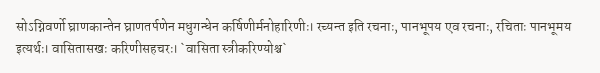सोऽग्निवर्णो घ्राणकान्तेन घ्राणतर्पणेन मधुगन्धेन कर्षिणीर्मनोहारिणीः। रच्यन्त इति रचनाः, पानभूपय एव रचनाः, रचिताः पानभूमय इत्यर्थः। वासितासखः करिणीसहचरः। `वासिता स्त्रीकरिण्योश्च`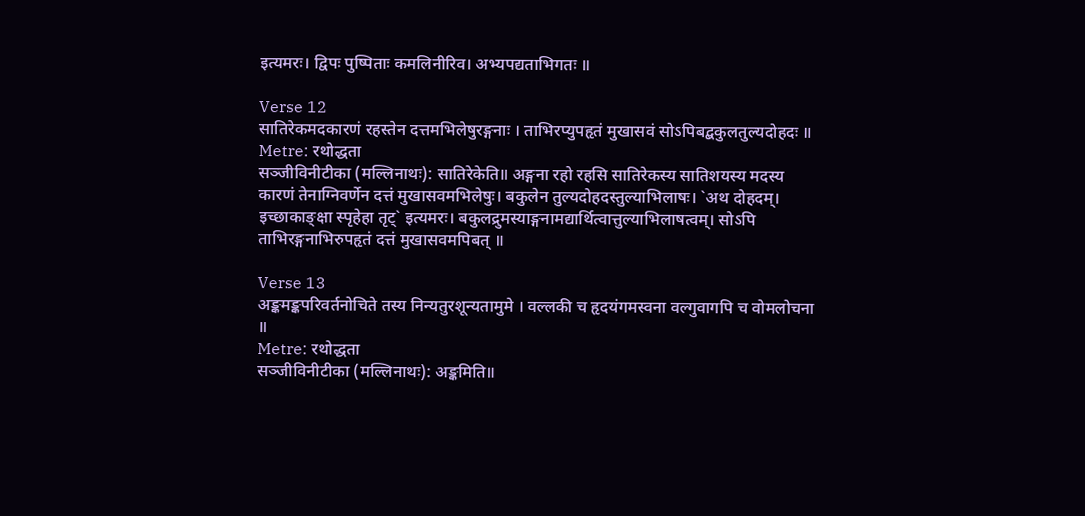इत्यमरः। द्विपः पुष्पिताः कमलिनीरिव। अभ्यपद्यताभिगतः ॥

Verse 12
सातिरेकमदकारणं रहस्तेन दत्तमभिलेषुरङ्गनाः । ताभिरप्युपहृतं मुखासवं सोऽपिबद्बकुलतुल्यदोहदः ॥
Metre: रथोद्धता
सञ्जीविनीटीका (मल्लिनाथः): सातिरेकेति॥ अङ्गना रहो रहसि सातिरेकस्य सातिशयस्य मदस्य कारणं तेनाग्निवर्णेन दत्तं मुखासवमभिलेषुः। बकुलेन तुल्यदोहदस्तुल्याभिलाषः। `अथ दोहदम्। इच्छाकाङ्क्षा स्पृहेहा तृट्` इत्यमरः। बकुलद्रुमस्याङ्गनामद्यार्थित्वात्तुल्याभिलाषत्वम्। सोऽपि ताभिरङ्गनाभिरुपहृतं दत्तं मुखासवमपिबत् ॥

Verse 13
अङ्कमङ्कपरिवर्तनोचिते तस्य निन्यतुरशून्यतामुमे । वल्लकी च हृदयंगमस्वना वल्गुवागपि च वोमलोचना ॥
Metre: रथोद्धता
सञ्जीविनीटीका (मल्लिनाथः): अङ्कमिति॥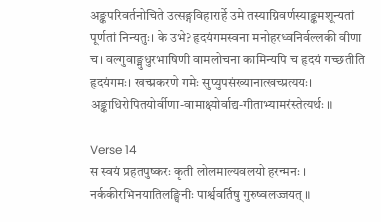अङ्कपरिवर्तनोचिते उत्सङ्गविहारार्हे उमे तस्याग्निवर्णस्याङ्कमशून्यतां पूर्णतां निन्यतुः। के उभे? हृदयंगमस्वना मनोहरध्वनिर्वल्लकी वीणा च। वल्गुवाङ्मुधुरभाषिणी वामलोचना कामिन्यपि च हृदयं गच्छतीति हृदयंगमः। खच्प्रकरणे गमेः सुप्युपसंख्यानात्खच्प्रत्ययः। अङ्काधिरोपितयोर्वीणा-वामाक्ष्योर्वाद्य-गीताभ्यामरंस्तेत्यर्थः ॥

Verse 14
स स्वयं प्रहतपुष्करः कृती लोलमाल्यवलयो हरन्मनः । नर्ककीरभिनयातिलङ्घिनीः पार्श्ववर्तिषु गुरुष्वलज्जयत् ॥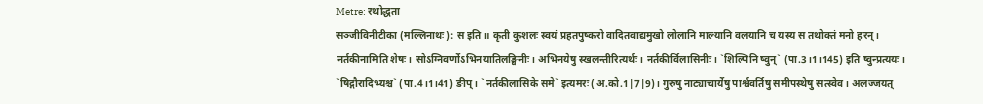Metre: रथोद्धता
सञ्जीविनीटीका (मल्लिनाथः): स इति॥ कृती कुशलः स्वयं प्रहतपुष्करो वादितवाद्यमुखो लोलानि माल्यानि वलयानि च यस्य स तथोक्तं मनो हरन्। नर्तकीनामिति शेषः। सोऽग्निवर्णोऽभिनयातिलङ्घिनीः। अभिनयेषु स्खलन्तीरित्यर्थः। नर्तकीर्विलासिनीः। `शिल्पिनि ष्वुन्` (पा.3।1।145) इति ष्वुन्प्रत्ययः। `षिद्गौरादिभ्यश्च` (पा.4।1।41) ङीप्। `नर्तकीलासिके समे` इत्यमरः (अ.को.1|7|9)। गुरुषु नाट्याचार्येषु पार्श्ववर्तिषु समीपस्थेषु सत्स्वेव। अलज्जयत्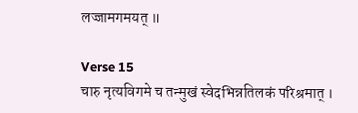लज्जामगमयत् ॥

Verse 15
चारु नृत्यविगमे च तन्मुखं स्वेदभिन्नतिलकं परिश्रमात् ।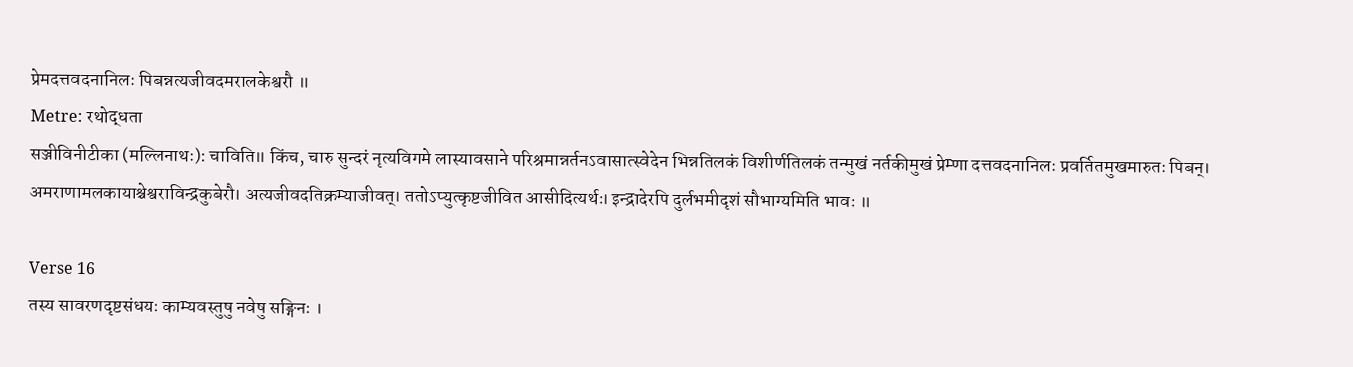प्रेमदत्तवदनानिलः पिबन्नत्यजीवदमरालकेश्वरौ ॥
Metre: रथोद्धता
सञ्जीविनीटीका (मल्लिनाथः): चाविति॥ किंच, चारु सुन्दरं नृत्यविगमे लास्यावसाने परिश्रमान्नर्तनऽवासात्स्वेदेन भिन्नतिलकं विशीर्णतिलकं तन्मुखं नर्तकीमुखं प्रेम्णा दत्तवदनानिलः प्रवर्तितमुखमारुतः पिबन्। अमराणामलकायाश्चेश्वराविन्द्रकुबेरौ। अत्यजीवदतिक्रम्याजीवत्। ततोऽप्युत्कृष्टजीवित आसीदित्यर्थः। इन्द्रादेरपि दुर्लभमीदृशं सौभाग्यमिति भावः ॥

Verse 16
तस्य सावरणदृष्टसंधयः काम्यवस्तुषु नवेषु सङ्गिनः ।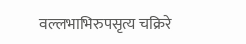वल्लभाभिरुपसृत्य चक्रिरे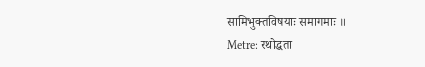सामिभुक्तविषयाः समागमाः ॥
Metre: रथोद्धता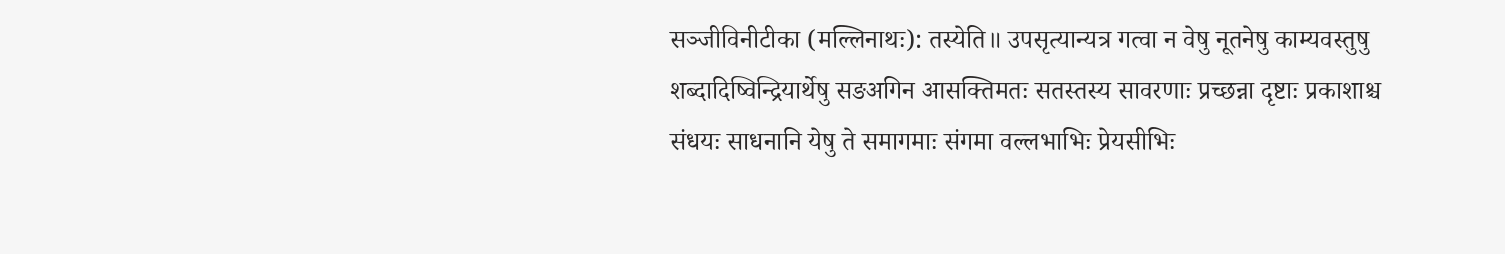सञ्जीविनीटीका (मल्लिनाथः): तस्येति॥ उपसृत्यान्यत्र गत्वा न वेषु नूतनेषु काम्यवस्तुषु शब्दादिष्विन्द्रियार्थेषु सङअगिन आसक्तिमतः सतस्तस्य सावरणाः प्रच्छन्ना दृष्टाः प्रकाशाश्च संधयः साधनानि येषु ते समागमाः संगमा वल्लभाभिः प्रेयसीभिः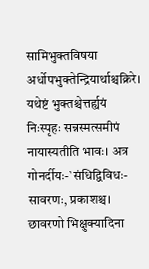सामिभुक्तविषया अर्धोपभुक्तेन्द्रियार्थाश्चक्रिरे। यथेष्टं भुक्तश्चेत्तर्ह्ययं निःस्पृहः सन्नस्मत्समीपं नायास्यतीति भावः। अत्र गोनर्दीयः-`संधिद्विविधः-सावरणः, प्रकाशश्च। छावरणो भिक्षुक्यादिना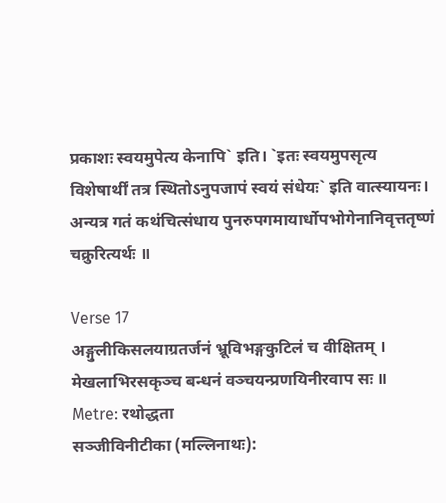प्रकाशः स्वयमुपेत्य केनापि` इति। `इतः स्वयमुपसृत्य विशेषार्थीं तत्र स्थितोऽनुपजापं स्वयं संधेयः` इति वात्स्यायनः। अन्यत्र गतं कथंचित्संधाय पुनरुपगमायार्धोपभोगेनानिवृत्ततृष्णं चक्रुरित्यर्थः ॥

Verse 17
अङ्गुलीकिसलयाग्रतर्जनं भ्रूविभङ्गकुटिलं च वीक्षितम् । मेखलाभिरसकृञ्च बन्धनं वञ्चयन्प्रणयिनीरवाप सः ॥
Metre: रथोद्धता
सञ्जीविनीटीका (मल्लिनाथः):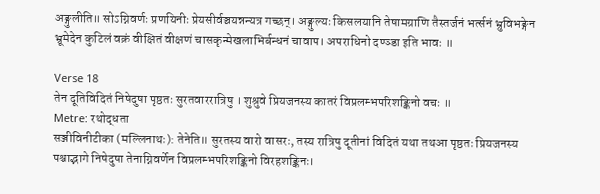अङ्गुलीति॥ सोऽग्निवर्णः प्रणयिनीः प्रेयसीर्वञ्चयन्नन्यत्र गच्छन्। अङ्गुल्यः किसलयानि तेषामग्राणि तैस्तर्जनं भर्त्सनं भ्रुविभङ्गेन भ्रूमेदेन कुटिलं वक्रं वीक्षितं वीक्षणं चासकृन्मेखलाभिर्बन्धनं चावाप। अपराधिनो दण्ञ्डा इति भावः ॥

Verse 18
तेन दूतिविदितं निषेदुषा पृष्ठतः सुरतवाररात्रिषु । शुश्रुवे प्रियजनस्य कातरं विप्रलम्भपरिशङ्किनो वचः ॥
Metre: रथोद्धता
सञ्जीविनीटीका (मल्लिनाथः): तेनेति॥ सुरतस्य वारो वासरः, तस्य रात्रिषु दूतीनां विदितं यथा तथआ पृष्ठतः प्रियजनस्य पश्चाद्भागे निषेदुषा तेनाग्निवर्णेन विप्रलम्भपरिशङ्किनो विरहशङ्किनः।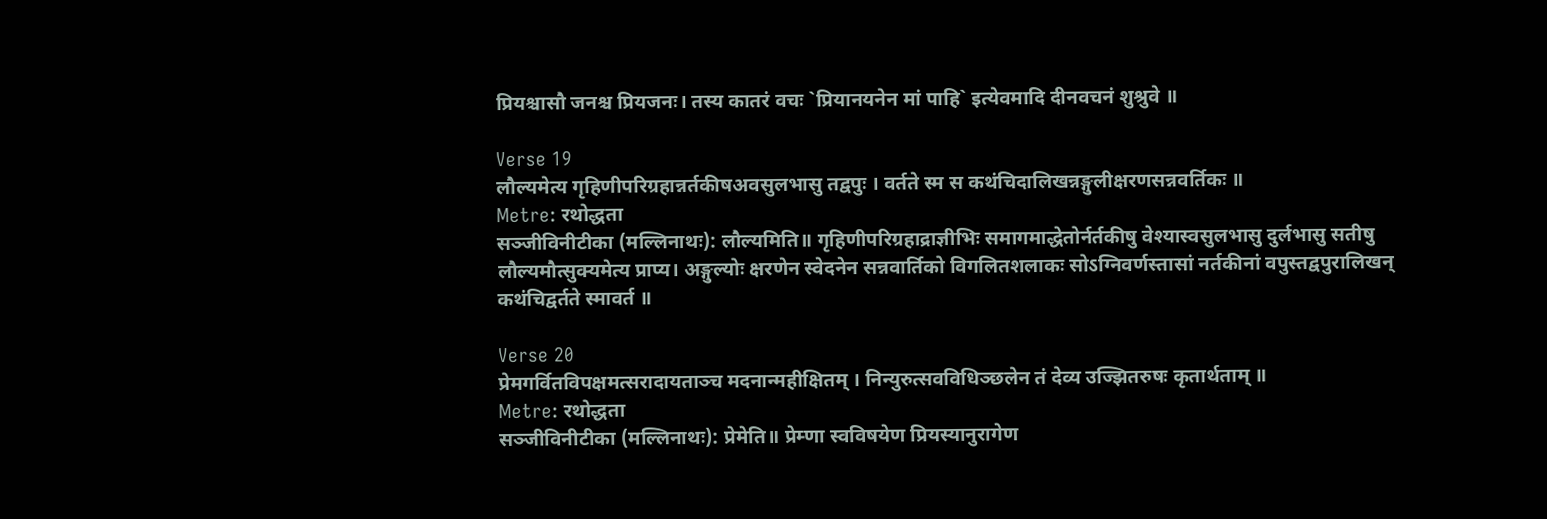प्रियश्चासौ जनश्च प्रियजनः। तस्य कातरं वचः `प्रियानयनेन मां पाहि` इत्येवमादि दीनवचनं शुश्रुवे ॥

Verse 19
लौल्यमेत्य गृहिणीपरिग्रहान्नर्तकीषअवसुलभासु तद्वपुः । वर्तते स्म स कथंचिदालिखन्नङ्गुलीक्षरणसन्नवर्तिकः ॥
Metre: रथोद्धता
सञ्जीविनीटीका (मल्लिनाथः): लौल्यमिति॥ गृहिणीपरिग्रहाद्राज्ञीभिः समागमाद्धेतोर्नर्तकीषु वेश्यास्वसुलभासु दुर्लभासु सतीषु लौल्यमौत्सुक्यमेत्य प्राप्य। अङ्गुल्योः क्षरणेन स्वेदनेन सन्नवार्तिको विगलितशलाकः सोऽग्निवर्णस्तासां नर्तकीनां वपुस्तद्वपुरालिखन् कथंचिद्वर्तते स्मावर्त ॥

Verse 20
प्रेमगर्वितविपक्षमत्सरादायताञ्च मदनान्महीक्षितम् । निन्युरुत्सवविधिञ्छलेन तं देव्य उज्झितरुषः कृतार्थताम् ॥
Metre: रथोद्धता
सञ्जीविनीटीका (मल्लिनाथः): प्रेमेति॥ प्रेम्णा स्वविषयेण प्रियस्यानुरागेण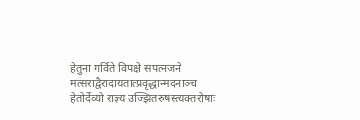हेतुना गर्विते विपक्षे सपत्नजने मत्सराद्वैरादायतात्प्रवृद्धान्मदनाञ्च हेतोर्देव्यो राज्ञ्य उज्झितरुषस्त्यक्तरोषाः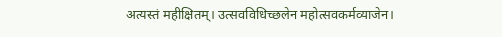अत्यस्तं महीक्षितम्। उत्सवविधिच्छलेन महोत्सवकर्मव्याजेन।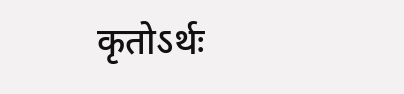कृतोऽर्थः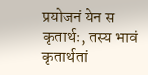प्रयोजनं येन स कृतार्थः, तस्य भावं कृतार्थतां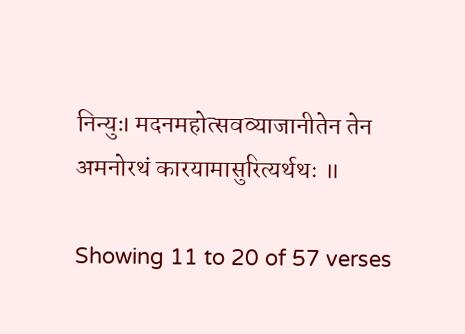निन्युः। मदनमहोत्सवव्याजानीतेन तेन अमनोरथं कारयामासुरित्यर्थथः ॥

Showing 11 to 20 of 57 verses